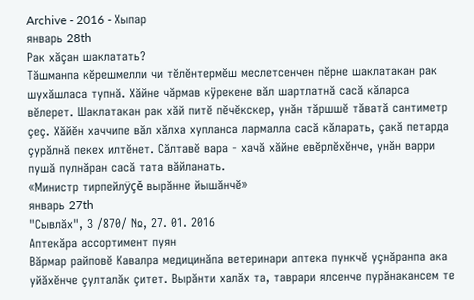Archive - 2016 - Хыпар
январь 28th
Рак хăçан шаклатать?
Тăшманпа кĕрешмелли чи тĕлĕнтермĕш меслетсенчен пĕрне шаклатакан рак шухăшласа тупнă. Хăйне чăрмав кÿрекене вăл шартлатнă сасă кăларса вĕлерет. Шаклатакан рак хăй питĕ пĕчĕкскер, унăн тăршшĕ тăватă сантиметр çеç. Хăйĕн хаччипе вăл хăлха хупланса лармалла сасă кăларать, çакă петарда çурăлнă пекех илтĕнет. Сăлтавĕ вара - хачă хăйне евĕрлĕхĕнче, унăн варри пушă пулнăран сасă тата вăйланать.
«Министр тирпейлÿçĕ вырăнне йышăнчĕ»
январь 27th
"Сывлăх", 3 /870/ №, 27. 01. 2016
Аптекăра ассортимент пуян
Вăрмар райповĕ Кавалра медицинăпа ветеринари аптека пункчĕ уçнăранпа ака уйăхĕнче çулталăк çитет. Вырăнти халăх та, таврари ялсенче пурăнакансем те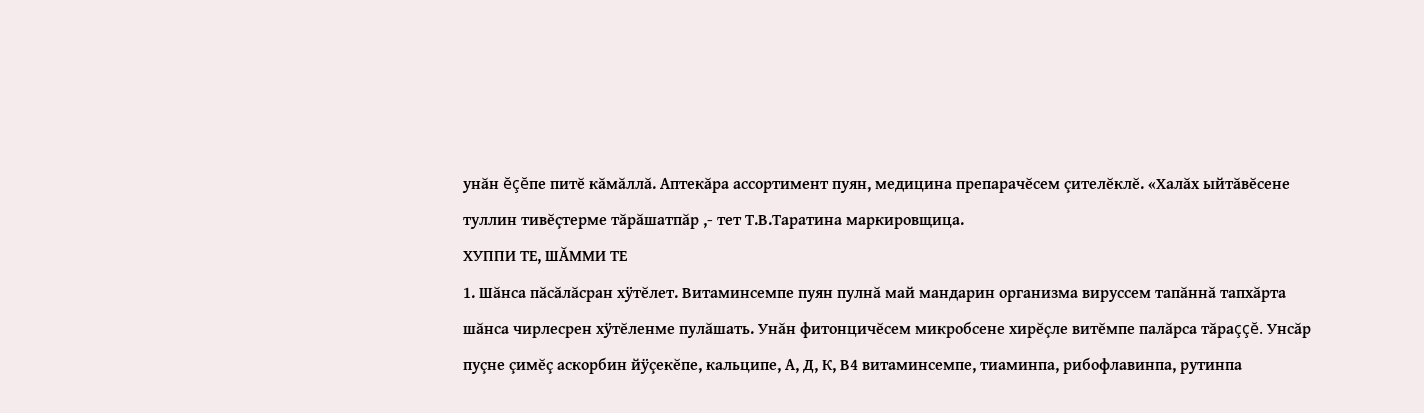унăн ĕçĕпе питĕ кăмăллă. Аптекăра ассортимент пуян, медицина препарачĕсем çителĕклĕ. «Халăх ыйтăвĕсене туллин тивĕçтерме тăрăшатпăр ,- тет Т.В.Таратина маркировщица.
ХУППИ ТЕ, ШĂММИ ТЕ
1. Шăнса пăсăлăсран хÿтĕлет. Витаминсемпе пуян пулнă май мандарин организма вируссем тапăннă тапхăрта шăнса чирлесрен хÿтĕленме пулăшать. Унăн фитонцичĕсем микробсене хирĕçле витĕмпе палăрса тăраççĕ. Унсăр пуçне çимĕç аскорбин йÿçекĕпе, кальципе, А, Д, К, В4 витаминсемпе, тиаминпа, рибофлавинпа, рутинпа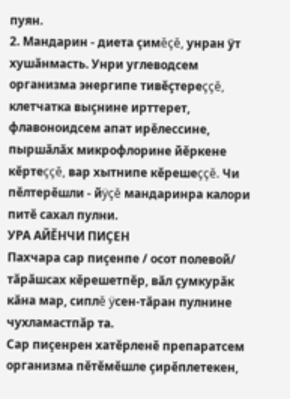пуян.
2. Мандарин - диета çимĕçĕ, унран ÿт хушăнмасть. Унри углеводсем организма энергипе тивĕçтереççĕ, клетчатка выçнине ирттерет, флавоноидсем апат ирĕлессине, пыршăлăх микрофлорине йĕркене кĕртеççĕ, вар хытнипе кĕрешеççĕ. Чи пĕлтерĕшли - йÿçĕ мандаринра калори питĕ сахал пулни.
УРА АЙĔНЧИ ПИÇЕН
Пахчара сар пиçенпе / осот полевой/ тăрăшсах кĕрешетпĕр, вăл çумкурăк кăна мар, сиплĕ ÿсен-тăран пулнине чухламастпăр та.
Сар пиçенрен хатĕрленĕ препаратсем организма пĕтĕмĕшле çирĕплетекен,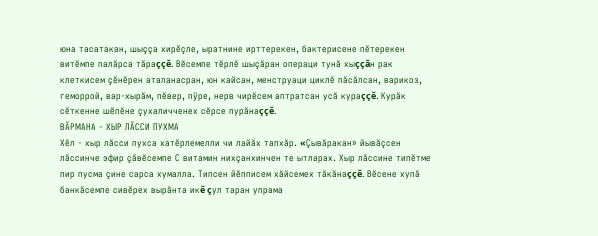юна тасатакан, шыççа хирĕçле, ыратнине ирттерекен, бактерисене пĕтерекен витĕмпе палăрса тăраççĕ. Вĕсемпе тĕрлĕ шыçăран операци тунă хыççăн рак клеткисем çĕнĕрен аталанасран, юн кайсан, менструаци циклĕ пăсăлсан, варикоз, геморрой, вар-хырăм, пĕвер, пÿре, нерв чирĕсем аптратсан усă кураççĕ. Курăк сĕткенне шĕпĕне çухаличченех сĕрсе пурăнаççĕ.
ВĂРМАНА - ХЫР ЛĂССИ ПУХМА
Хĕл - хыр лăсси пухса хатĕрлемелли чи лайăх тапхăр. «Çывăракан» йывăçсен лăссинче эфир çăвĕсемпе С витамин нихçанхинчен те ытларах. Хыр лăссине типĕтме пир пусма çине сарса хумалла. Типсен йĕпписем хăйсемех тăкăнаççĕ. Вĕсене хупă банкăсемпе сивĕрех вырăнта икĕ çул таран упрама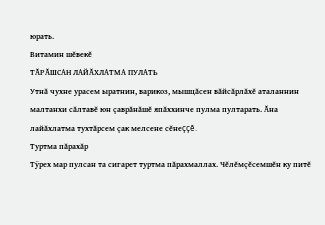юрать.
Витамин шĕвекĕ
ТĂРĂШСАН ЛАЙĂХЛАТМА ПУЛАТЬ
Утнă чухне урасем ыратнин, варикоз, мышцăсен вăйсăрлăхĕ аталаннин малтанхи сăлтавĕ юн çаврăнăшĕ япăххинче пулма пултарать. Ăна лайăхлатма тухтăрсем çак мелсене сĕнеççĕ.
Туртма пăрахăр
Тÿрех мар пулсан та сигарет туртма пăрахмаллах. Чĕлĕмçĕсемшĕн ку питĕ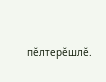пĕлтерĕшлĕ.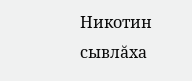Никотин сывлăха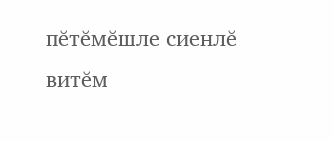пĕтĕмĕшле сиенлĕ витĕм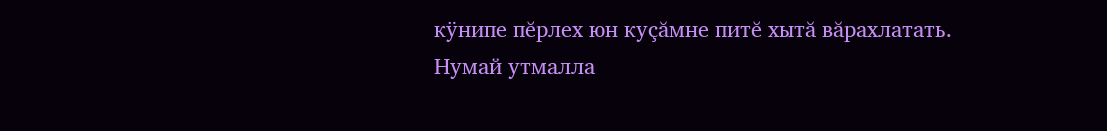кÿнипе пĕрлех юн куçăмне питĕ хытă вăрахлатать.
Нумай утмалла